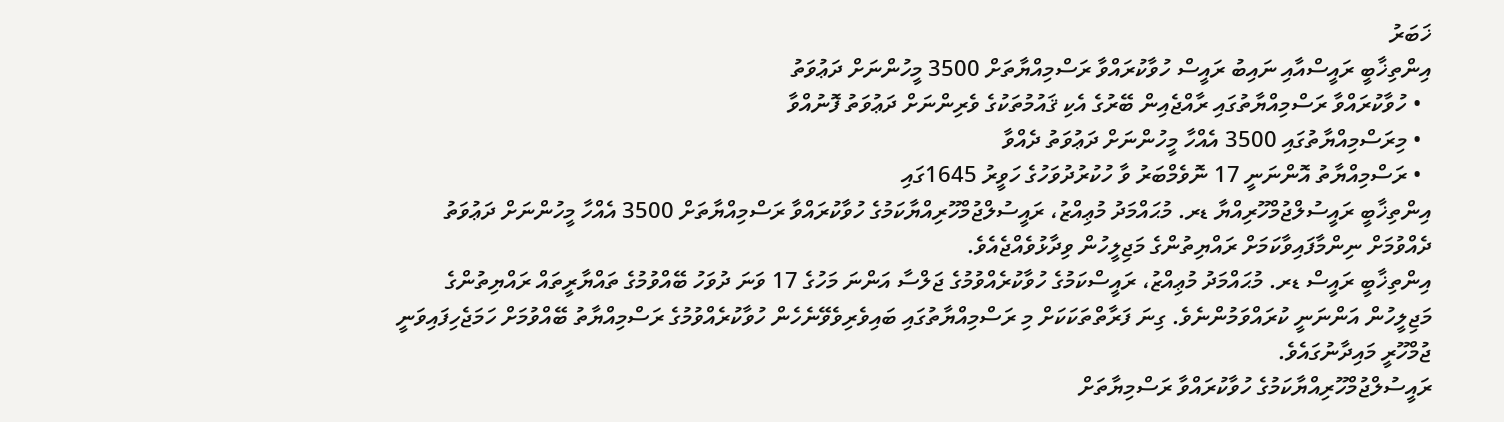ޚަބަރު
އިންތިޚާބީ ރައީސްއާއި ނައިބު ރައީސް ހުވާކުރައްވާ ރަސްމިއްޔާތަށް 3500 މީހުންނަށް ދަޢުވަތު
  • ހުވާކުރައްވާ ރަސްމިއްޔާތުގައި ރާއްޖެއިން ބޭރުގެ އެކި ޤައުމުތަކުގެ ވެރިންނަށް ދަޢުވަތު ފޮނުއްވާ
  • މިރަސްމިއްޔާތުގައި 3500 އެއްހާ މީހުންނަށް ދަޢުވަތު ދެއްވާ
  • ރަސްމިއްޔާތު އޮންނަނީ 17 ނޮވެމްބަރު ވާ ހުކުރުދުވަހުގެ ހަވީރު 1645ގައި
އިންތިޚާބީ ރައީސުލްޖުމްހޫރިއްޔާ ޑރ. މުޙައްމަދު މުޢިއްޒު، ރައީސުލްޖުމްހޫރިއްޔާކަމުގެ ހުވާކުރައްވާ ރަސްމިއްޔާތަށް 3500 އެއްހާ މީހުންނަށް ދަޢުވަތު ދެއްވުމަށް ނިންމާފައިވާކަމަށް ރައްޔިތުންގެ މަޖިލީހުން ވިދާޅުވެއްޖެއެވެ.
އިންތިޚާބީ ރައީސް ޑރ. މުޙައްމަދު މުޢިއްޒު، ރައީސްކަމުގެ ހުވާކުރެއްވުމުގެ ޖަލްސާ އަންނަ މަހުގެ 17 ވަނަ ދުވަހު ބޭއްވުމުގެ ތައްޔާރީތައް ރައްޔިތުންގެ މަޖިލީހުން އަންނަނީ ކުރައްވަމުންނެވެ. ގިނަ ފަރާތްތަކަކަށް މި ރަސްމިއްޔާތުގައި ބައިވެރިވެވޭނެހެން ހުވާކުރެއްވުމުގެ ރަސްމިއްޔާތު ބޭއްވުމަށް ހަމަޖެހިފައިވަނީ ޖުމްހޫރީ މައިދާނުގައެވެ.
ރައީސުލްޖުމްހޫރިއްޔާކަމުގެ ހުވާކުރައްވާ ރަސްމިޔާތަށް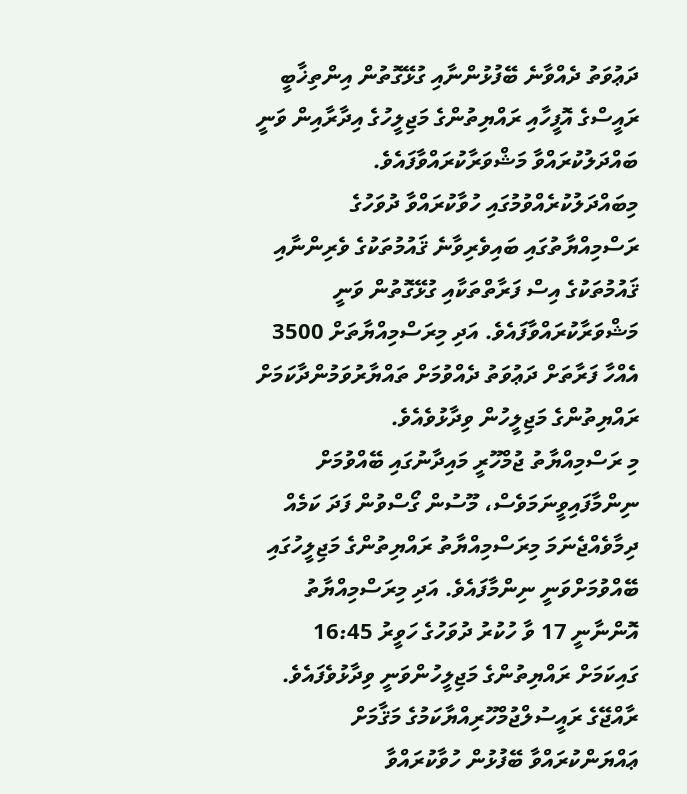ދަޢުވަތު ދެއްވާނެ ބޭފުޅުންނާއި ގުޅޭގޮތުން އިންތިޚާބީ ރައީސްގެ އޮފީހާއި ރައްޔިތުންގެ މަޖިލީހުގެ އިދާރާއިން ވަނީ ބައްދަލުކުރައްވާ މަޝްވަރާކުރައްވާފައެވެ. މިބައްދަލުކުރެއްވުމުގައި ހުވާކުރައްވާ ދުވަހުގެ ރަސްމިއްޔާތުގައި ބައިވެރިވާނެ ޤައުމުތަކުގެ ވެރިންނާއި ޤައުމުތަކުގެ އިސް ފަރާތްތަކާއި ގުޅޭގޮތުން ވަނީ މަޝްވަރާކުރައްވާފައެވެ. އަދި މިރަސްމިއްޔާތަށް 3500 އެއްހާ ފަރާތަށް ދަޢުވަތު ދެއްވުމަށް ތައްޔާރުވަމުންދާކަމަށް ރައްޔިތުންގެ މަޖިލީހުން ވިދާޅުވެއެވެ.
މި ރަސްމިއްޔާތު ޖުމްހޫރީ މައިދާނުގައި ބޭއްވުމަށް ނިންމާފައިވީނަމަވެސް، މޫސުން ގޯސްވުން ފަދަ ކަމެއް ދިމާވެއްޖެނަމަ މިރަސްމިއްޔާތު ރައްޔިތުންގެ މަޖިލީހުގައި ބޭއްވުމަށްވަނީ ނިންމާފައެވެ. އަދި މިރަސްމިއްޔާތު އޮންނާނީ 17 ވާ ހުކުރު ދުވަހުގެ ހަވީރު 16:45 ގައިކަމަށް ރައްޔިތުންގެ މަޖިލީހުންވަނީ ވިދާޅުވެފައެވެ.
ރާއްޖޭގެ ރައީސުލްޖުމްހޫރިއްޔާކަމުގެ މަޤާމަށް ޢައްޔަންކުރައްވާ ބޭފުޅުން ހުވާކުރައްވާ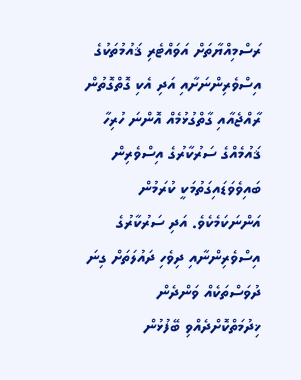ރަސްމިއްޔާތަށް އަވައްޓެރި ޤައުމުތަކުގެ އިސްވެރިންނަށާއި އަދި އެކި ގޮތްގޮތުން ރާއްޖެއާއި ގާތްގުޅުމެއް އޮންނަ ހުރިހާ ޤައުމެއްގެ ސަރުކާރުގެ އިސްވެރިން ބައިވެވަޑައިގަތުމަކީ ކުރަމުން އަންނަކަމެކެވެ. އަދި ސަރުކާރުގެ އިސްވެރިންނާއި ދިވެހި ދައުލަތަށް ގިނަ ދުވަސްތަކެއް ވަންދެން ޚިދުމަތްކޮށްދެއްވި ބޭފުޅުން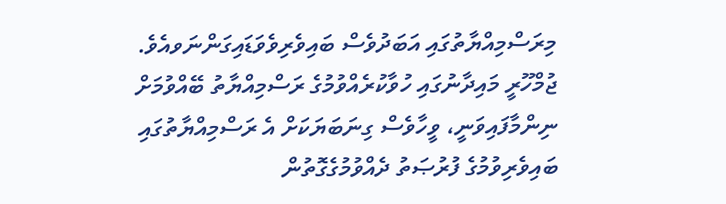މިރަސްމިއްޔާތުގައި އަބަދުވެސް ބައިވެރިވެވަޑައިގަންނަވއެވެ.
ޖުމްހޫރީ މައިދާނުގައި ހުވާކުރެއްވުމުގެ ރަސްމިއްޔާތު ބޭއްވުމަށް ނިންމާފައިވަނީ، ވީހާވެސް ގިނަބަޔަކަށް އެ ރަސްމިއްޔާތުގައި ބައިވެރިވުމުގެ ފުރުޞަތު ދެއްވުމުގެގޮތުން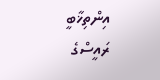އިންތިޚާބީ ރައީސްގެ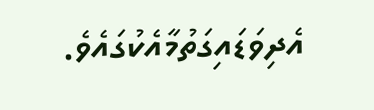އެދިވަޑައިގަތުމާއެކުގައެވެ.